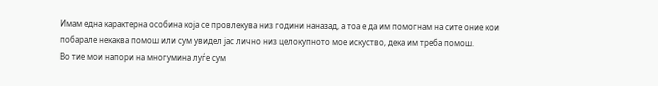Имам една карактерна особина која се провлекува низ години наназад, а тоа е да им помогнам на сите оние кои побарале некаква помош или сум увидел јас лично низ целокупното мое искуство, дека им треба помош.
Во тие мои напори на многумина луѓе сум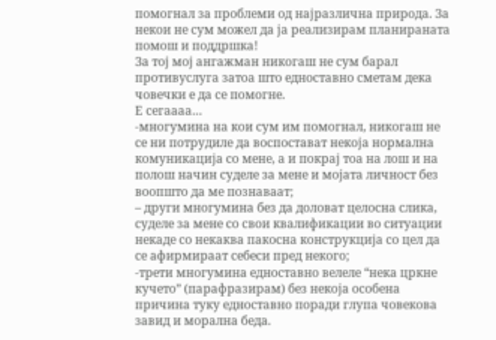помогнал за проблеми од најразлична природа. За некои не сум можел да ја реализирам планираната помош и поддршка!
За тој мој ангажман никогаш не сум барал противуслуга затоа што едноставно сметам дека човечки е да се помогне.
Е сегаааа…
-многумина на кои сум им помогнал, никогаш не се ни потрудиле да воспостават некоја нормална комуникација со мене, а и покрај тоа на лош и на полош начин суделе за мене и мојата личност без воопшто да ме познаваат;
– други многумина без да доловат целосна слика, суделе за мене со свои квалификации во ситуации некаде со некаква пакосна конструкција со цел да се афирмираат себеси пред некого;
-трети многумина едноставно велеле “нека цркне кучето” (парафразирам) без некоја особена причина туку едноставно поради глупа човекова завид и морална беда.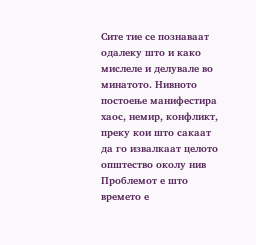Сите тие се познаваат одалеку што и како мислеле и делувале во минатото. Нивното постоење манифестира хаос, немир, конфликт, преку кои што сакаат да го извалкаат целото општество околу нив
Проблемот е што времето е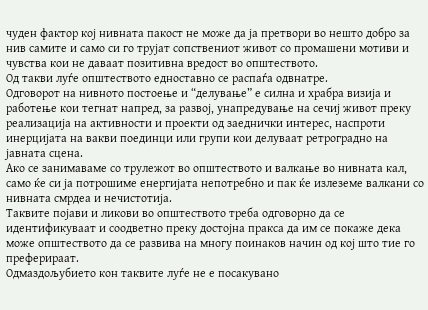чуден фактор кој нивната пакост не може да ја претвори во нешто добро за нив самите и само си го трујат сопствениот живот со промашени мотиви и чувства кои не даваат позитивна вредост во општеството.
Од такви луѓе општеството едноставно се распаѓа одвнатре.
Одговорот на нивното постоење и “делување” е силна и храбра визија и работење кои тегнат напред, за развој, унапредување на сечиј живот преку реализација на активности и проекти од заеднички интерес, наспроти инерцијата на вакви поединци или групи кои делуваат ретроградно на јавната сцена.
Ако се занимаваме со трулежот во општеството и валкање во нивната кал, само ќе си ја потрошиме енергијата непотребно и пак ќе излеземе валкани со нивната смрдеа и нечистотија.
Таквите појави и ликови во општеството треба одговорно да се идентификуваат и соодветно преку достојна пракса да им се покаже дека може општеството да се развива на многу поинаков начин од кој што тие го преферираат.
Одмаздољубието кон таквите луѓе не е посакувано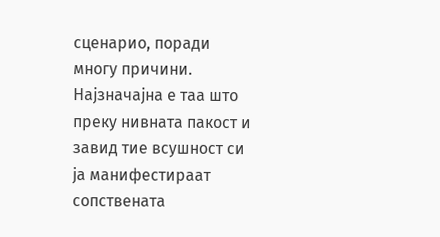сценарио, поради многу причини. Најзначајна е таа што преку нивната пакост и завид тие всушност си ја манифестираат сопствената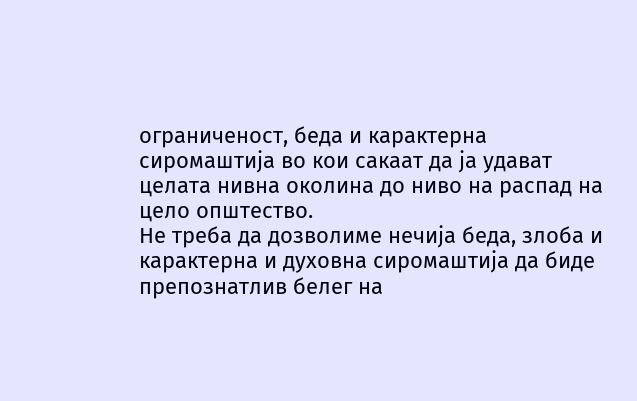ограниченост, беда и карактерна сиромаштија во кои сакаат да ја удават целата нивна околина до ниво на распад на цело општество.
Не треба да дозволиме нечија беда, злоба и карактерна и духовна сиромаштија да биде препознатлив белег на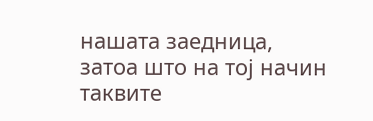нашата заедница, затоа што на тој начин таквите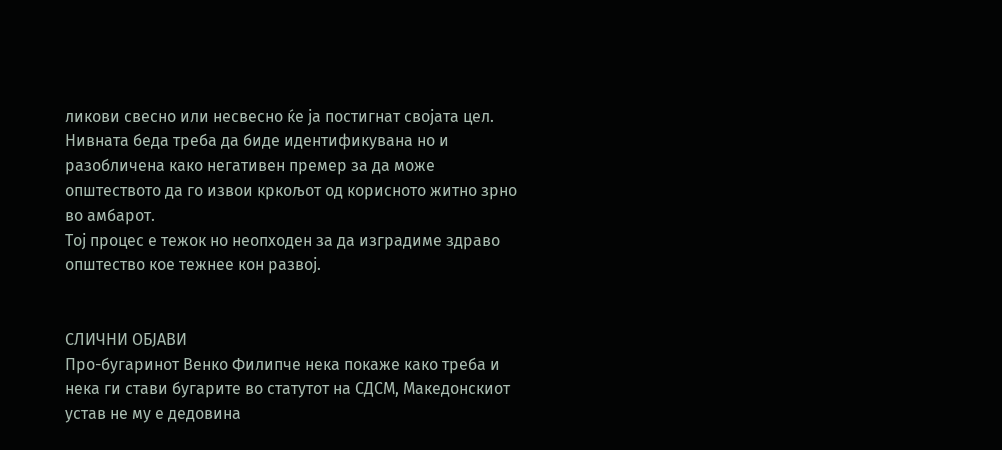ликови свесно или несвесно ќе ја постигнат својата цел.
Нивната беда треба да биде идентификувана но и разобличена како негативен премер за да може општеството да го извои кркољот од корисното житно зрно во амбарот.
Тој процес е тежок но неопходен за да изградиме здраво општество кое тежнее кон развој.


СЛИЧНИ ОБЈАВИ
Про-бугаринот Венко Филипче нека покаже како треба и нека ги стави бугарите во статутот на СДСМ, Македонскиот устав не му е дедовина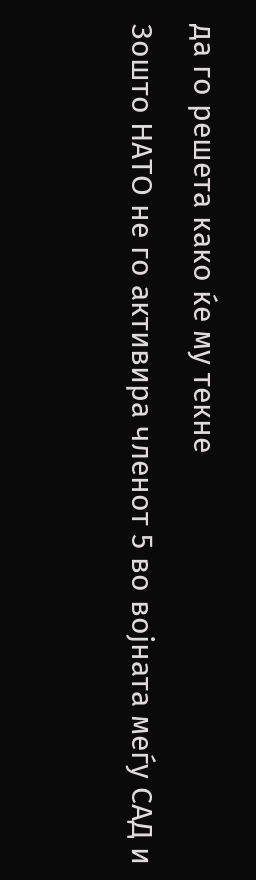да го решета како ќе му текне
Зошто НАТО не го активира членот 5 во војната меѓу САД и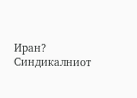Иран?
Синдикалниот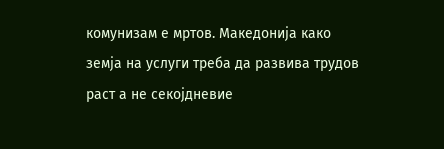комунизам е мртов. Македонија како земја на услуги треба да развива трудов раст а не секојдневие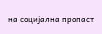на социјална пропаст